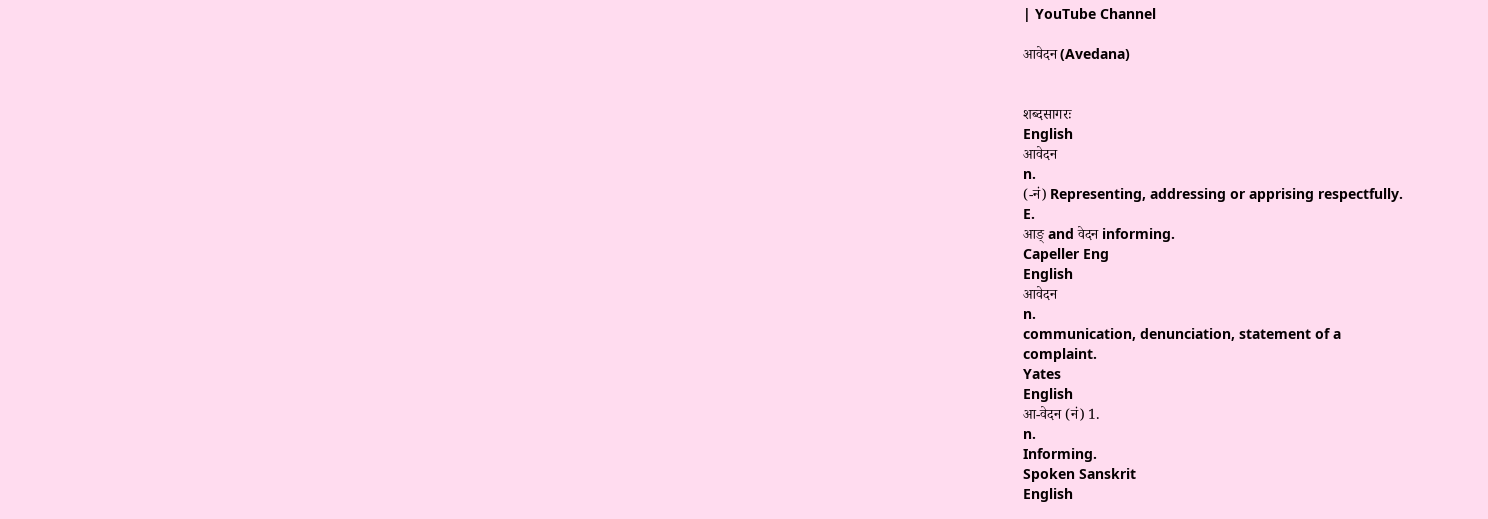| YouTube Channel

आवेदन (Avedana)


शब्दसागरः
English
आवेदन
n.
(-नं) Representing, addressing or apprising respectfully.
E.
आङ् and वेदन informing.
Capeller Eng
English
आवेदन
n.
communication, denunciation, statement of a
complaint.
Yates
English
आ-वेदन (नं) 1.
n.
Informing.
Spoken Sanskrit
English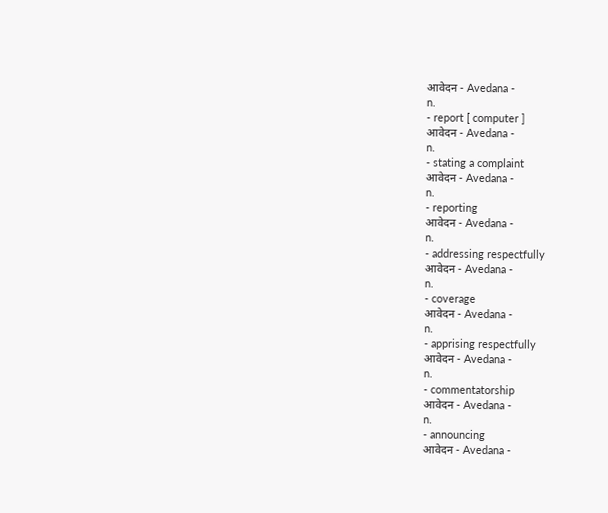आवेदन - Avedana -
n.
- report [ computer ]
आवेदन - Avedana -
n.
- stating a complaint
आवेदन - Avedana -
n.
- reporting
आवेदन - Avedana -
n.
- addressing respectfully
आवेदन - Avedana -
n.
- coverage
आवेदन - Avedana -
n.
- apprising respectfully
आवेदन - Avedana -
n.
- commentatorship
आवेदन - Avedana -
n.
- announcing
आवेदन - Avedana -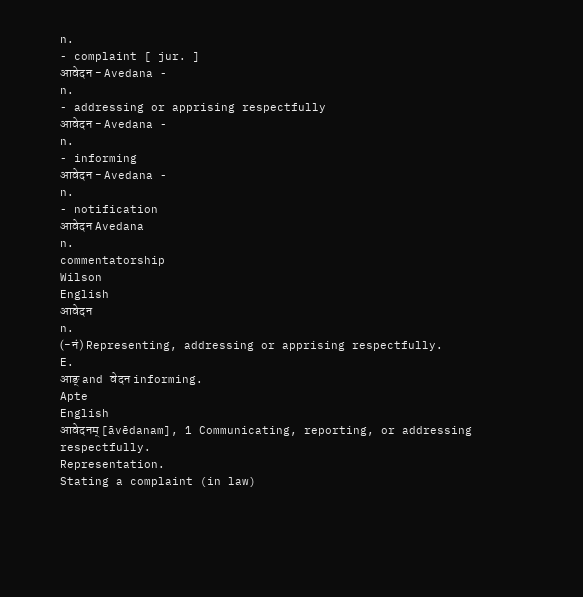n.
- complaint [ jur. ]
आवेदन - Avedana -
n.
- addressing or apprising respectfully
आवेदन - Avedana -
n.
- informing
आवेदन - Avedana -
n.
- notification
आवेदन Avedana
n.
commentatorship
Wilson
English
आवेदन
n.
(-नं) Representing, addressing or apprising respectfully.
E.
आङ् and वेदन informing.
Apte
English
आवेदनम् [āvēdanam], 1 Communicating, reporting, or addressing respectfully.
Representation.
Stating a complaint (in law)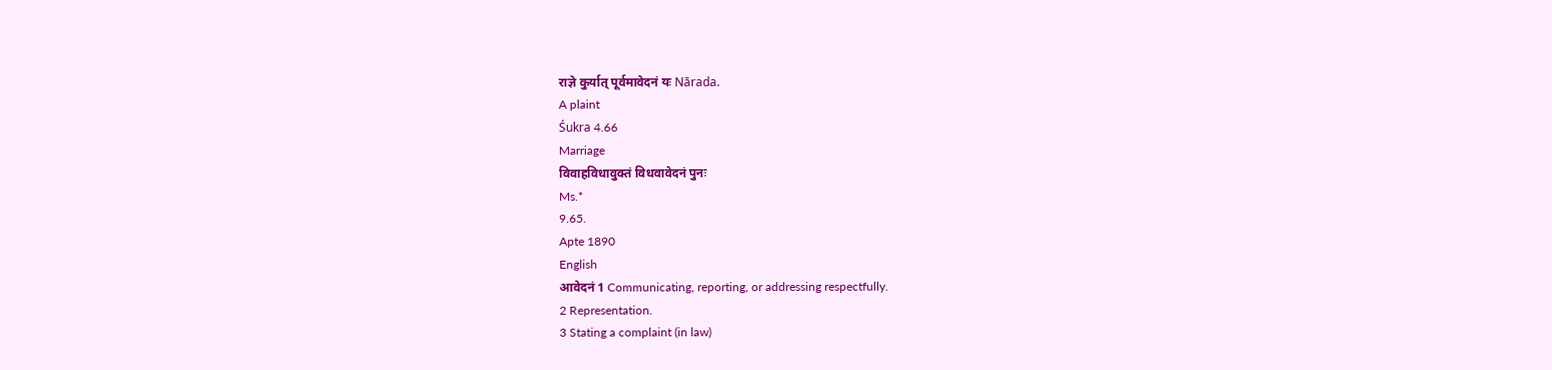राज्ञे कुर्यात् पूर्वमावेदनं यः Nārada.
A plaint
Śukra 4.66
Marriage
विवाहविधावुक्तं विधवावेदनं पुनः
Ms.*
9.65.
Apte 1890
English
आवेदनं 1 Communicating, reporting, or addressing respectfully.
2 Representation.
3 Stating a complaint (in law)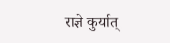राज्ञे कुर्यात्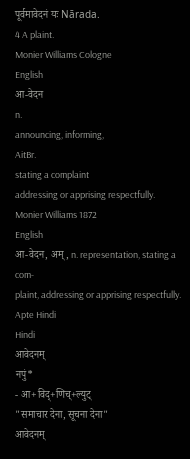पूर्वमावेदनं यः Nārada.
4 A plaint.
Monier Williams Cologne
English
आ-वेदन
n.
announcing, informing,
AitBr.
stating a complaint
addressing or apprising respectfully.
Monier Williams 1872
English
आ-वेदन, अम्, n. representation, stating a com-
plaint, addressing or apprising respectfully.
Apte Hindi
Hindi
आवेदनम्
नपुं*
- आ+विद्+णिच्+ल्युट्
"समाचार देना, सूचना देना"
आवेदनम्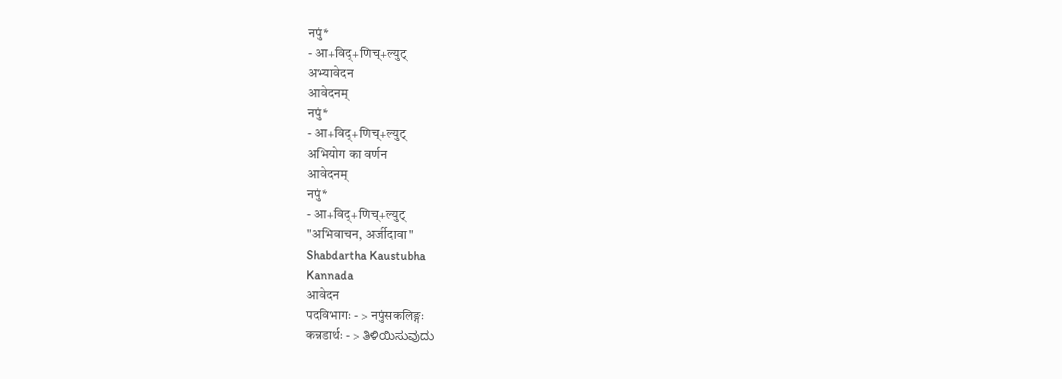नपुं*
- आ+विद्+णिच्+ल्युट्
अभ्यावेदन
आवेदनम्
नपुं*
- आ+विद्+णिच्+ल्युट्
अभियोग का वर्णन
आवेदनम्
नपुं*
- आ+विद्+णिच्+ल्युट्
"अभिवाचन, अर्जीदावा"
Shabdartha Kaustubha
Kannada
आवेदन
पदविभागः - > नपुंसकलिङ्गः
कन्नडार्थः - > ತಿಳಿಯಿಸುವುದು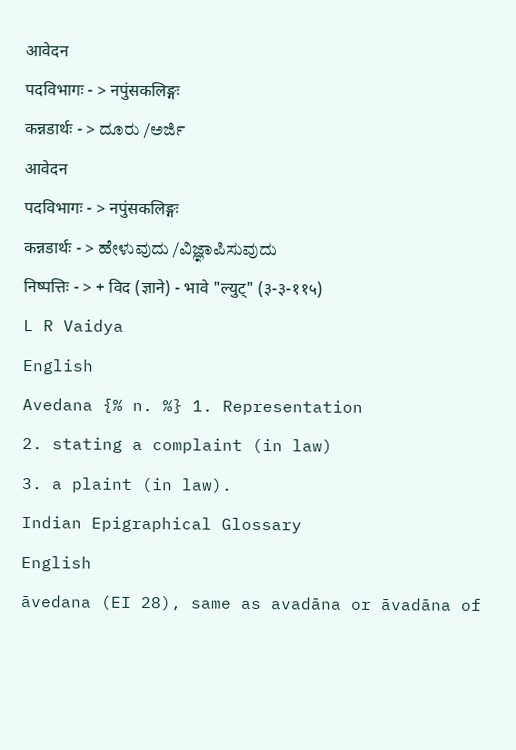आवेदन
पदविभागः - > नपुंसकलिङ्गः
कन्नडार्थः - > ದೂರು /ಅರ್ಜಿ
आवेदन
पदविभागः - > नपुंसकलिङ्गः
कन्नडार्थः - > ಹೇಳುವುದು /ವಿಜ್ಞಾಪಿಸುವುದು
निष्पत्तिः - > + विद (ज्ञाने) - भावे "ल्युट्" (३-३-११५)
L R Vaidya
English
Avedana {% n. %} 1. Representation
2. stating a complaint (in law)
3. a plaint (in law).
Indian Epigraphical Glossary
English
āvedana (EI 28), same as avadāna or āvadāna of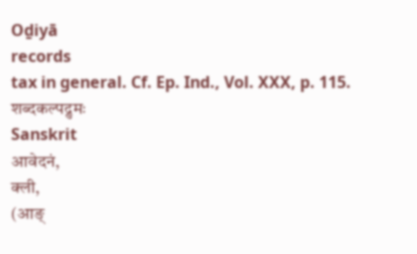Oḏiyā
records
tax in general. Cf. Ep. Ind., Vol. XXX, p. 115.
शब्दकल्पद्रुमः
Sanskrit
आवेदनं,
क्ली,
(आङ्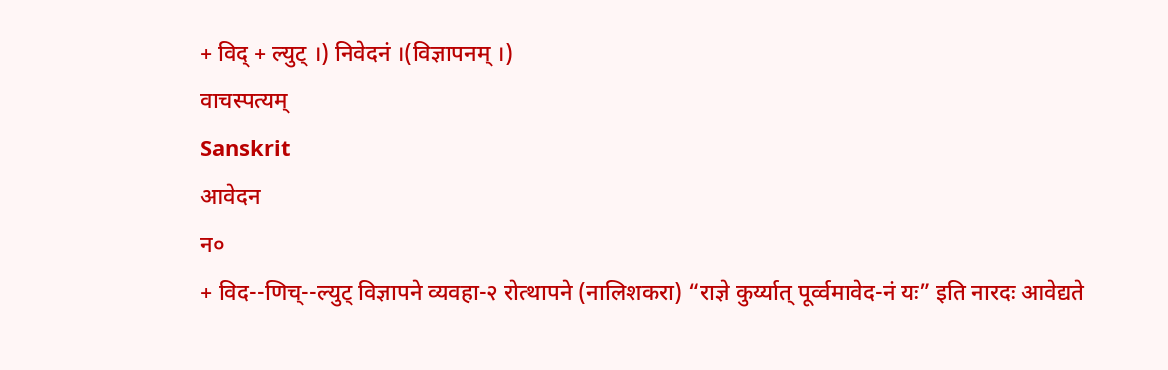+ विद् + ल्युट् ।) निवेदनं ।(विज्ञापनम् ।)
वाचस्पत्यम्
Sanskrit
आवेदन
न०
+ विद--णिच्--ल्युट् विज्ञापने व्यवहा-२ रोत्थापने (नालिशकरा) “राज्ञे कुर्य्यात् पूर्व्वमावेद-नं यः” इति नारदः आवेद्यते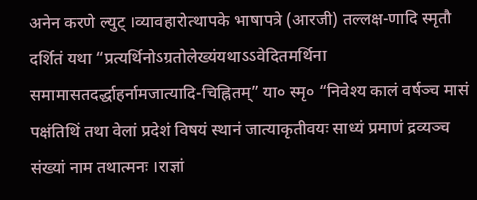अनेन करणे ल्युट् ।व्यावहारोत्थापके भाषापत्रे (आरजी) तल्लक्ष-णादि स्मृतौ दर्शितं यथा “प्रत्यर्थिनोऽग्रतोलेख्यंयथाऽऽवेदितमर्थिना समामासतदर्द्धाहर्नामजात्यादि-चिह्नितम्” या० स्मृ० “निवेश्य कालं वर्षञ्च मासं पक्षंतिथिं तथा वेलां प्रदेशं विषयं स्थानं जात्याकृतीवयः साध्यं प्रमाणं द्रव्यञ्च संख्यां नाम तथात्मनः ।राज्ञां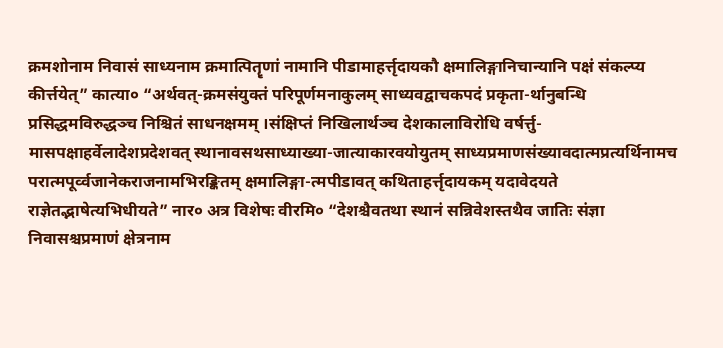क्रमशोनाम निवासं साध्यनाम क्रमात्पितॄणां नामानि पीडामाहर्त्तृदायकौ क्षमालिङ्गानिचान्यानि पक्षं संकल्प्य कीर्त्तयेत्” कात्या० “अर्थवत्-क्रमसंयुक्तं परिपूर्णमनाकुलम् साध्यवद्वाचकपदं प्रकृता-र्थानुबन्धि प्रसिद्धमविरुद्धञ्च निश्चितं साधनक्षमम् ।संक्षिप्तं निखिलार्थञ्च देशकालाविरोधि वर्षर्त्तु-मासपक्षाहर्वेलादेशप्रदेशवत् स्थानावसथसाध्याख्या-जात्याकारवयोयुतम् साध्यप्रमाणसंख्यावदात्मप्रत्यर्थिनामच परात्मपूर्व्वजानेकराजनामभिरङ्कितम् क्षमालिङ्गा-त्मपीडावत् कथिताहर्त्तृदायकम् यदावेदयते राज्ञेतद्भाषेत्यभिधीयते” नार० अत्र विशेषः वीरमि० “देशश्चैवतथा स्थानं सन्निवेशस्तथैव जातिः संज्ञा निवासश्चप्रमाणं क्षेत्रनाम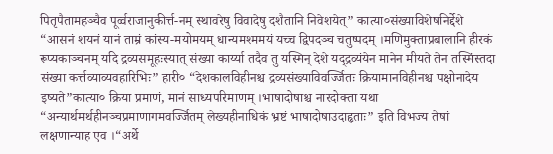पितृपैतामहञ्चैव पूर्व्वराजानुकीर्त्त-नम् स्थावरेषु विवादेषु दशैतानि निवेशयेत्” कात्या०संख्याविशेषनिर्द्देशे “आसनं शयनं यानं ताम्रं कांस्य-मयोमयम् धान्यमश्ममयं यच्च द्विपदञ्च चतुष्पदम् ।मणिमुक्ताप्रबालानि हीरकं रूप्यकाञ्चनम् यदि द्रव्यसमूहःस्यात् संख्या कार्य्या तदैव तु यस्मिन् देशे यद्द्रव्यंयेन मानेन मीयते तेन तस्मिंस्तदा संख्या कर्त्तव्याव्यवहारिभिः” हारी० “देशकालविहीनश्च द्रव्यसंख्याविवर्ज्जितः क्रियामानविहीनश्च पक्षोनादेय इष्यते”कात्या० क्रिया प्रमाणं, मानं साध्यपरिमाणम् ।भाषादोषाश्च नारदोक्ता यथा “अन्यार्थमर्थहीनञ्चप्रमाणागमवर्ज्जितम् लेख्यहीनाधिकं भ्रष्टं भाषादोषाउदाहृताः” इति विभज्य तेषां लक्षणान्याह एव ।“अर्थे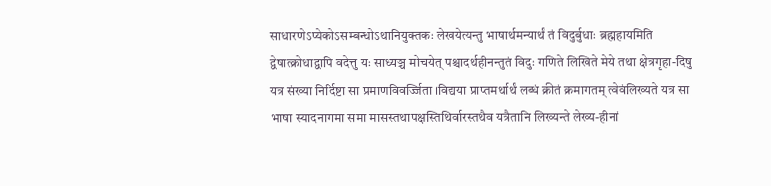साधारणेऽप्येकोऽसम्बन्धोऽथानियुक्तकः लेखयेत्यन्तु भाषार्थमन्यार्थं तं विदुर्बुधाः ब्रह्महायमिति द्वेषात्क्रोधाद्वापि वदेत्तु यः साध्यञ्च मोचयेत् पश्चादर्थहीनन्तुतं विदुः गणिते लिखिते मेये तथा क्षेत्रगृहा-दिषु यत्र संख्या निर्दिष्टा सा प्रमाणविवर्ज्जिता ।विद्यया प्राप्तमर्थार्थं लब्धं क्रीतं क्रमागतम् त्वेवंलिख्यते यत्र सा भाषा स्यादनागमा समा मासस्तथापक्षस्तिथिर्वारस्तथैव यत्रैतानि लिख्यन्ते लेख्य-हीनां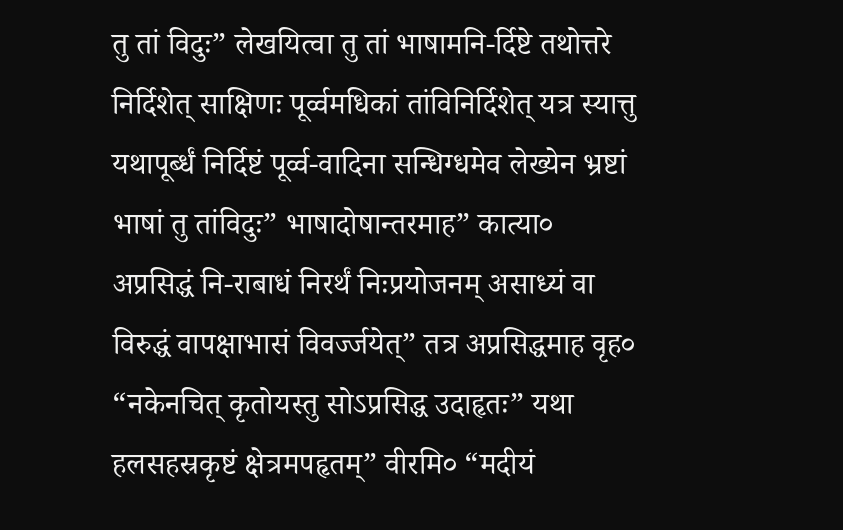तु तां विदुः” लेखयित्वा तु तां भाषामनि-र्दिष्टे तथोत्तरे निर्दिशेत् साक्षिणः पूर्व्वमधिकां तांविनिर्दिशेत् यत्र स्यात्तु यथापूर्ब्धं निर्दिष्टं पूर्व्व-वादिना सन्धिग्धमेव लेख्येन भ्रष्टां भाषां तु तांविदुः” भाषादोषान्तरमाह” कात्या० अप्रसिद्धं नि-राबाधं निरर्थं निःप्रयोजनम् असाध्यं वा विरुद्धं वापक्षाभासं विवर्ज्जयेत्” तत्र अप्रसिद्धमाह वृह० “नकेनचित् कृतोयस्तु सोऽप्रसिद्ध उदाहृतः” यथा हलसहस्रकृष्टं क्षेत्रमपहृतम्” वीरमि० “मदीयं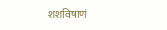शशविषाणं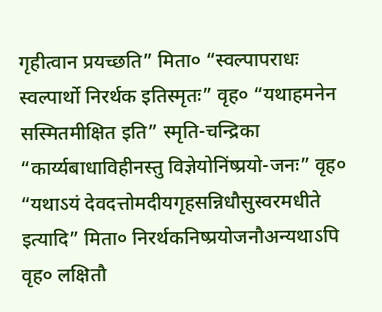गृहीत्वान प्रयच्छति” मिता० “स्वल्पापराधः स्वल्पार्थो निरर्थक इतिस्मृतः” वृह० “यथाहमनेन सस्मितमीक्षित इति” स्मृति-चन्द्रिका “कार्य्यबाधाविहीनस्तु विज्ञेयोनिंष्प्रयो-जनः” वृह० “यथाऽयं देवदत्तोमदीयगृहसन्निधौसुस्वरमधीते इत्यादि” मिता० निरर्थकनिष्प्रयोजनौअन्यथाऽपि वृह० लक्षितौ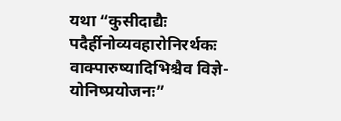यथा “कुसीदाद्यैः पदैर्हीनोव्यवहारोनिरर्थकः वाक्पारुष्यादिभिश्चैव विज्ञे-योनिष्प्रयोजनः”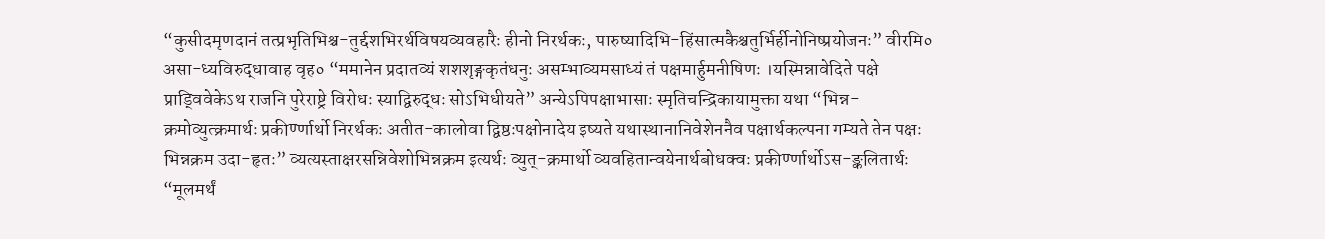“कुसीदमृणदानं तत्प्रभृतिभिश्च-तुर्द्दशभिरर्थविषयव्यवहारैः हीनो निरर्थकः, पारुष्यादिभि-हिंसात्मकैश्चतुर्भिर्हीनोनिष्प्रयोजनः” वीरमि० असा-ध्यविरुद्धावाह वृह० “ममानेन प्रदातव्यं शशशृङ्गकृतंधनुः असम्भाव्यमसाध्यं तं पक्षमार्हुमनीषिणः ।यस्मिन्नावेदिते पक्षे प्राड्विवेकेऽथ राजनि पुरेराष्ट्रे विरोधः स्याद्विरुद्धः सोऽभिधीयते” अन्येऽपिपक्षाभासाः स्मृतिचन्द्रिकायामुक्ता यथा “भिन्न-क्रमोव्युत्क्रमार्थः प्रकीर्ण्णार्थो निरर्थकः अतीत-कालोवा द्विष्ठःपक्षोनादेय इष्यते यथास्थानानिवेशेननैव पक्षार्थकल्पना गम्यते तेन पक्षः भिन्नक्रम उदा-हृतः” व्यत्यस्ताक्षरसन्निवेशोभिन्नक्रम इत्यर्थः व्युत्-क्रमार्थो व्यवहितान्वयेनार्थबोधक्वः प्रकीर्ण्णार्थोऽस-ङ्कलितार्थः “मूलमर्थं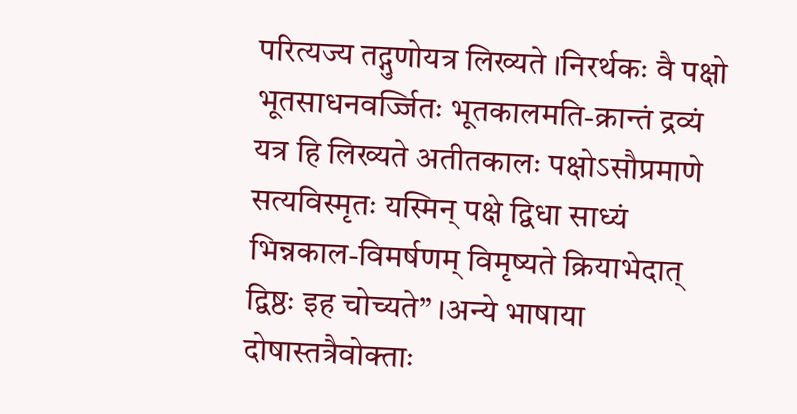परित्यज्य तद्गुणोयत्र लिख्यते ।निरर्थकः वै पक्षो भूतसाधनवर्ज्जितः भूतकालमति-क्रान्तं द्रव्यं यत्र हि लिख्यते अतीतकालः पक्षोऽसौप्रमाणे सत्यविस्मृतः यस्मिन् पक्षे द्विधा साध्यं भिन्नकाल-विमर्षणम् विमृष्यते क्रियाभेदात् द्विष्ठः इह चोच्यते” ।अन्ये भाषाया दोषास्तत्रैवोक्ताः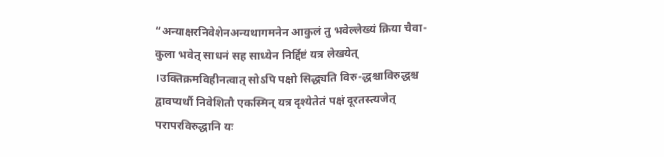“अन्याक्षरनिवेशेनअन्यथागमनेन आकुलं तु भवेल्लेख्यं क्रिया चैवा-कुला भवेत् साधनं सह साध्येन निर्द्दिष्टं यत्र लेखयेत् ।उक्तिक्रमविहीनत्वात् सोऽपि पक्षो सिद्ध्यति विरु-द्धश्चाविरुद्धश्च द्वावप्यर्थौ निवेशितौ एकस्मिन् यत्र दृश्येतेतं पक्षं दूरतस्त्यजेत् परापरविरुद्धानि यः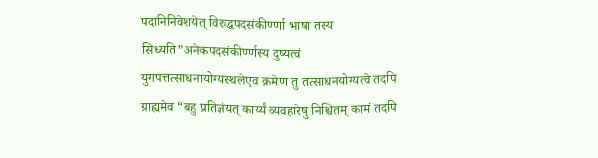पदानिनिवेशयेत् विरुद्धपदसंकीर्ण्णा भाषा तस्य सिध्यति”अनेकपदसंकीर्ण्णस्य दुष्यत्वं युगपत्तत्साधनायोग्यस्थलेएव क्रमेण तु तत्साधनयोग्यत्वे तदपि ग्राह्यमेव “बहु प्रतिज्ञंयत् कार्य्यं व्यवहारेषु निश्चितम् कामं तदपि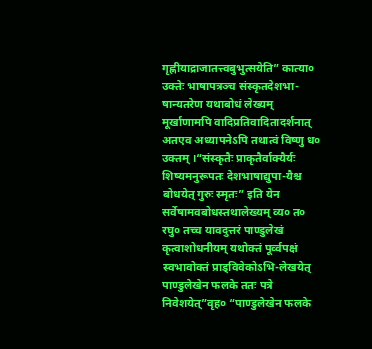गृह्णीयाद्राजातत्त्वबुभुत्सयेति” कात्या० उक्तेः भाषापत्रञ्च संस्कृतदेशभा-षान्यतरेण यथाबोधं लेख्यम् मूर्खाणामपि वादिप्रतिवादितादर्शनात् अतएव अध्यापनेऽपि तथात्वं विष्णु ध० उक्तम् ।“संस्कृतैः प्राकृतैर्वाक्यैर्यः शिष्यमनुरूपतः देशभाषाद्युपा-यैश्च बोधयेत् गुरुः स्मृतः” इति येन सर्वेषामवबोधस्तथालेख्यम् व्य० त० रघु० तच्च यावदुत्तरं पाण्डुलेखं कृत्वाशोधनीयम् यथोक्तं पूर्व्वपक्षं स्वभावोक्तं प्राड्विवेकोऽभि-लेखयेत् पाण्डुलेखेन फलके ततः पत्रे निवेशयेत्”वृह० “पाण्डुलेखेन फलके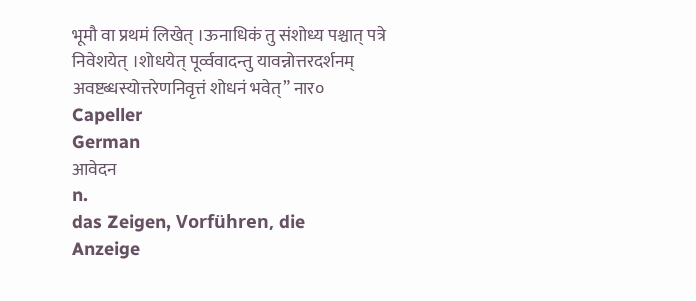भूमौ वा प्रथमं लिखेत् ।ऊनाधिकं तु संशोध्य पश्चात् पत्रे निवेशयेत् ।शोधयेत् पूर्व्ववादन्तु यावन्नोत्तरदर्शनम् अवष्टब्धस्योत्तरेणनिवृत्तं शोधनं भवेत्” नार०
Capeller
German
आवेदन
n.
das Zeigen, Vorführen, die
Anzeige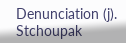Denunciation (j).
Stchoupak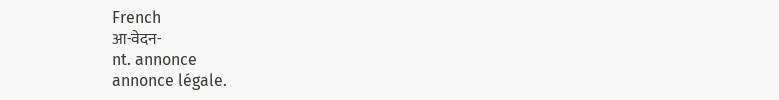French
आ-वेदन-
nt. annonce
annonce légale.